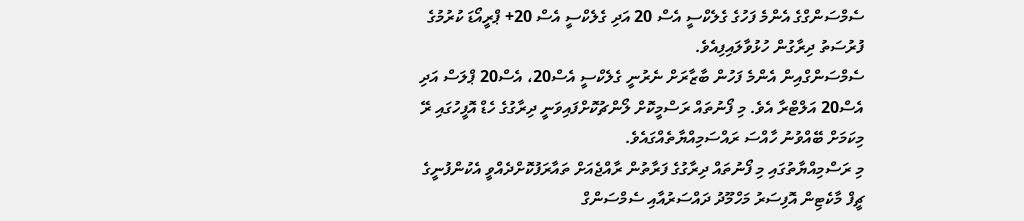ސެމްސަންގްގެ އެންމެ ފަހުގެ ގެލެކްސީ އެސް 20 އަދި ގެލެކްސީ އެސް 20+ ޕްރީއޯޑަ ކުރުމުގެ ފުރުސަތު ދިރާގުން ހުޅުވާލައިފިއެވެ.
ސެމްސަންގްއިން އެންމެ ފަހުން ބާޒާރަށް ނެރުނީ ގެލެކްސީ އެސް20، އެސް20 ޕްލަސް އަދި އެސް20 އަލްޓްރާ އެވެ. މި ފޯނުތައް ރަސްމީކޮށް ލޯންޗުކޮށްފައިވަނީ ދިރާގުގެ ހެޑް އޮފީހުގައި ރޭ މިކަމަށް ބޭއްވުނު ހާއްސަ ރައްސަމިއްޔާތެއްގައެވެ.
މި ރަސްމިއްޔާތުގައި މި ފޯނުތައް ދިރާގުގެ ފަރާތުން ރާއްޖެއަށް ތައާރަފުކޮށްދެއްވީ އެކުންފުނީގެ ޗީފް މާކެޓިން އޮފިސަރު މަހްމޫދު ދައްސަރުއާއި ސެމްސަންގް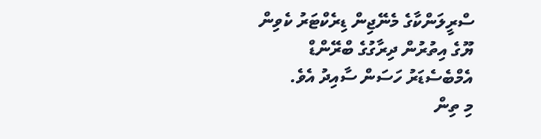ސްރީލަންކާގެ މެނޭޖިން ޑިރެކްޓަރު ކެވިން ޔޫގެ އިތުރުން ދިރާގުގެ ބްރޭންޑް އެމްބެސެޑަރު ހަސަން ސާއިދު އެވެ.
މި ތިން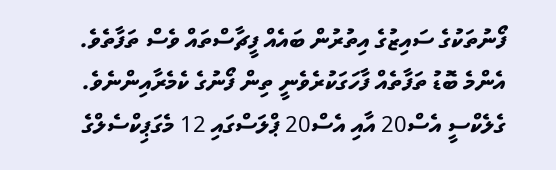ފޯނުތަކުގެ ސައިޒުގެ އިތުރުން ބައެއް ފީޗާސްތައް ވެސް ތަފާތެވެ. އެންމެ ބޮޑު ތަފާތެއް ފާހަގަކުރެވެނީ ތިން ފޯނުގެ ކެމެރާއިންނެވެ. ގެލެކްސީ އެސް20 އާއި އެސް20 ޕްލަސްގައި 12 މެގަޕިކްސެލްގެ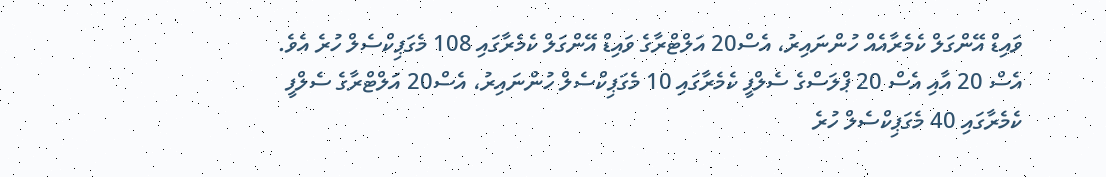ވައިޑް އޭންގަލް ކެމެރާއެއް ހުންނައިރު، އެސް20 އަލްޓްރާގެ ވައިޑް އޭންގަލް ކެމެރާގައި 108 މެގަޕިކްސެލް ހުރެ އެވެ.
އެސް 20 އާއި އެސް 20 ޕްލަސްގެ ސެލްފީ ކެމެރާގައި 10 މެގަޕިކްސެލް ހުންނައިރު، އެސް20 އަލްޓްރާގެ ސެލްފީ ކެމެރާގައި 40 މެގަޕިކްސެލް ހުރެ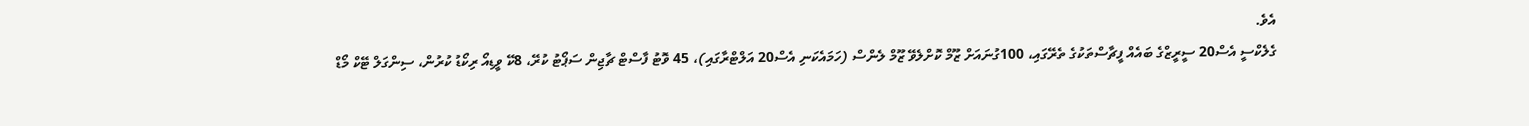އެވެ.
ގެލެކްސީ އެސް20 ސީރީޒްގެ ބައެއް ފީޗާސްތަކުގެ ތެރޭގައި، 100ގުނައަށް ޒޫމް ކޮށްލެވޭ ޒޫމް ލެންސް (ހަމައެކަނި އެސް20 އަލްޓްރާގައި)، 45 ވޮޓު ފާސްޓް ޗާޖިން ސަޕޯޓު ކުރޭ، 8ކޭ ވީޑިއޯ ރިކޯޑު ކުރުން، ސިންގަލް ޓޭކް މޯޑް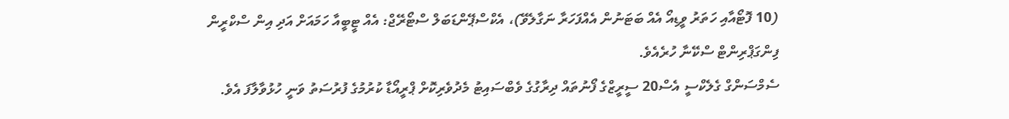(10 ފޮޓޯއާއި ހަތަރު ވީޑިއޯ އެއް ބަޓަނުން އެއްފަހަރާ ނަގާލެވޭ)، އެކްސްޕޭންޑަބަލް ސްޓޯރޭޖް: އެއް ޓީބީއާ ހަމައަށް އަދި އިން ސްކްރީން ފިންގަޕްރިންޓް ސްކޭނާ ހުރެއެވެ.
ސެމްސަންގް ގެލެކްސީ އެސް20 ސީރީޒްގެ ފޯނުތައް ދިރާގުގެ ވެބްސައިޓު މެދުވެރިކޮށް ޕްރީއޯޑާ ކުރުމުގެ ފުރުސަތު ވަނީ ހުޅުވާލާފަ އެވެ.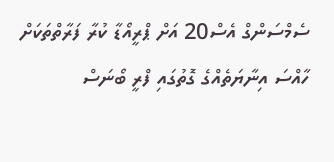ސެމްސަންގް އެސް20 އަށް ޕްރީއޯޑާ ކުރާ ފަރާތްތަކަށް ހާއްސަ އިނާޔަތެއްގެ ގޮތުގައި ފްރީ ބޯނަސް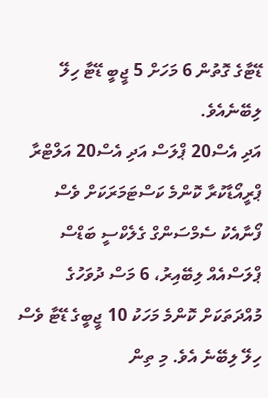ޑޭޓާގެ ގޮތުން 6 މަހަށް 5 ޖީބީ ޑޭޓާ ހިލޭ ލިބޭނެއެވެ.
އަދި އެސް20 ޕްލަސް އަދި އެސް20 އަލްޓްރާ ޕްރީއޯޑާކުރާ ކޮންމެ ކަސްޓަމަރަކަށް ވެސް ފޯނާއެކު ސެމްސަންގް ގެލެކްސީ ބަޑްސް ޕްލަސްއެއް ލިބޭއިރު، 6 މަސް ދުވަހުގެ މުއްދަތަކަށް ކޮންމެ މަހަކު 10 ޖީބީގެ ޑޭޓާ ވެސް ހިލޭ ލިބޭނެ އެވެ. މި ތިން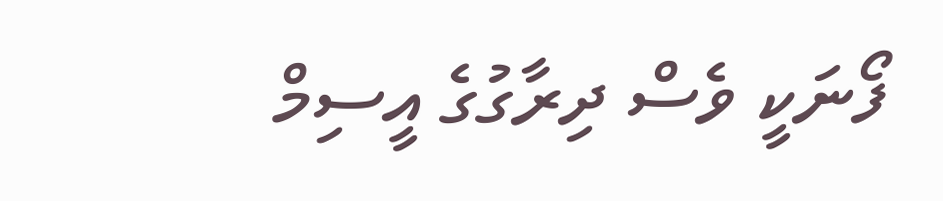ފޯނަކީ ވެސް ދިރާގުގެ އީސިމް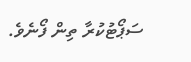ސަޕޯޓުކުރާ ތިން ފޯނެވެ.